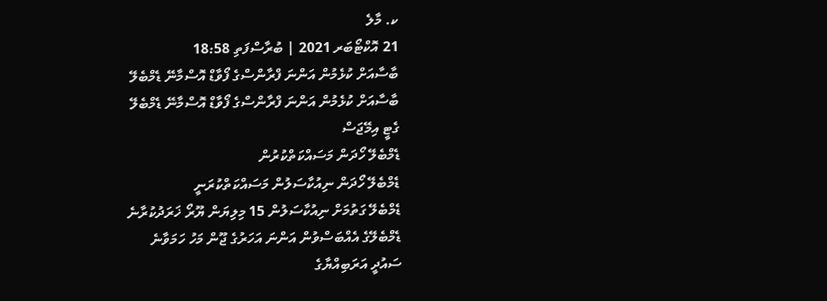ކ. މާލެ
21 އޮކްޓޯބަރ 2021 | ބުރާސްފަތި 18:58
ބާސާއަށް ކުޅެމުން އަންނަ ފްރާންސްގެ ފޯވާޑް އޮސްމާނޭ ޑެމްބެލޭ
ބާސާއަށް ކުޅެމުން އަންނަ ފްރާންސްގެ ފޯވާޑް އޮސްމާނޭ ޑެމްބެލޭ
ގެޓީ އިމޭޖަސް
ޑެމްބެލޭ ހޯދަން މަސައްކަތްކުރުން
ޑެމްބެލޭ ހޯދަން ނިއުކާސަލުން މަސައްކަތްކުރަނީ
ޑެމްބެލޭ ގަތުމަށް ނިއުކާސަލުން 15 މިލިޔަން ޔޫރޯ ޚަރަދުކުރާނެ
ޑެމްބެލޭގެ އެއްބަސްވުން އަންނަ އަހަރުގެ ޖޫން މަހު ހަމަވާނެ
ސައުދީ އަރަބިއްޔާގެ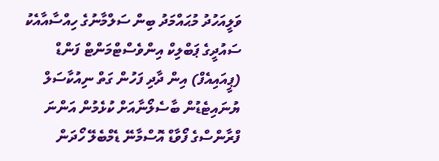ވަލީއަހުދު މުޙައްމަދު ބިން ސަލްމާނުގެ ހިއްސާއާއެކު ސައުދީގެ ޕަބްލިކް އިންވެސްޓްމަންޓް ފަންޑް (ޕީއައިއެފް) އިން ދާދި ފަހުން ގަތް ނިއުކާސަލް ޔުނައިޓެޑުން ބާސެލޯނާއަށް ކުޅެމުން އަންނަ ފްރާންސްގެ ފޯވާޑް އޮސްމާނޭ ޑެމްބެލޭ ހޯދަން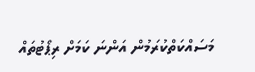މަސައްކަތްކުރަމުން އަންނަ ކަމަށް ރިޕޯޓުތައް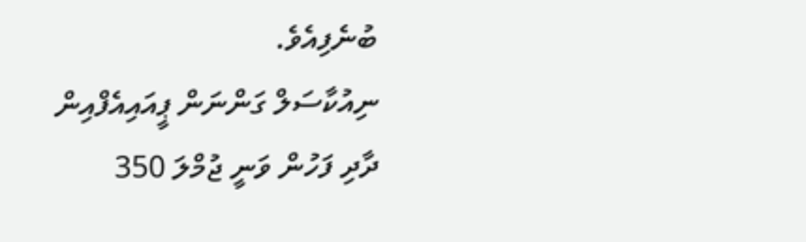ބުނެފިއެވެ.
ނިއުކާސަލް ގަންނަން ޕީއައިއެފްއިން ދާދި ފަހުން ވަނީ ޖުމްލަ 350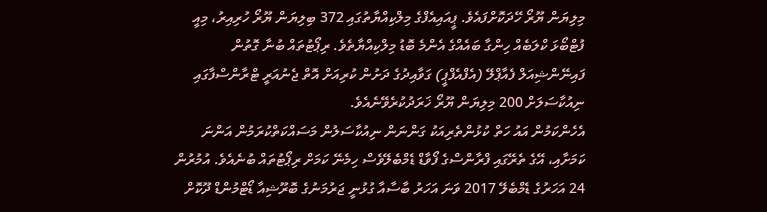މިލިޔަން ޔޫރޯ ހޭދަކޮށްފައެވެ. ޕީއައިއެފްގެ މިލްކިއްޔާތުގައި 372 ބިލިޔަން ޔޫރޯ ހުރިއިރު، މިއީ ފުޓްބޯޅަ ކްލަބެއް ހިންގާ ބައެއްގެ އެންމެ ބޮޑު މިލްކިއްޔާތެވެ. ރިޕޯޓުތައް ބުނާ ގޮތުން ފައިނޭންޝިއަލް ފެއާޕްލޭ (އެފްއެފްޕީ) ގަވާއިދުގެ ދަށުން ކުރިއަށް އޮތް ޖެނުއަރީ ޓްރާންސްފާގައި ނިއުކާސަލަށް 200 މިލިޔަން ޔޫރޯ ޚަރަދުކުރެވޭނެއެވެ.
އެހެންކަމުން އައު ހަތް ކުޅުންތެރިއަކު ގަންނަން ނިއުކާސަލުން މަސައްކަތްކުރަމުން އަންނަ ކަމަށާއި، އޭގެ ތެރޭގައި ފްރާންސްގެ ފޯވާޑް ޑެމްބެލޭވެސް ހިމެނޭ ކަމަށް ރިޕޯޓުތައް ބުނެއެވެ. އުމުރުން 24 އަހަރުގެ ޑެމްބެލޭ 2017 ވަނަ އަހަރު ބާސާއާ ގުޅުނީ ޖަރުމަނުގެ ބޮރޫޝިއާ ޑޯޓްމުންޑް ދޫކޮށް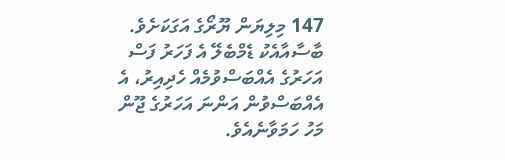147 މިލިޔަން ޔޫރޯގެ އަގަކަށެވެ. ބާސާއާއެކު ޑެމްބެލޭ އެ ފަހަރު ފަސް އަހަރުގެ އެއްބަސްވުމެއް ހެދިއިރު، އެ އެއްބަސްވުން އަންނަ އަހަރުގެ ޖޫން މަހު ހަމަވާނެއެވެ.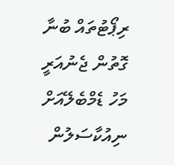ރިޕޯޓުތައް ބުނާ ގޮތުން ޖެނުއަރީ މަހު ޑެމްބެލޭއަށް ނިއުކާސަލުން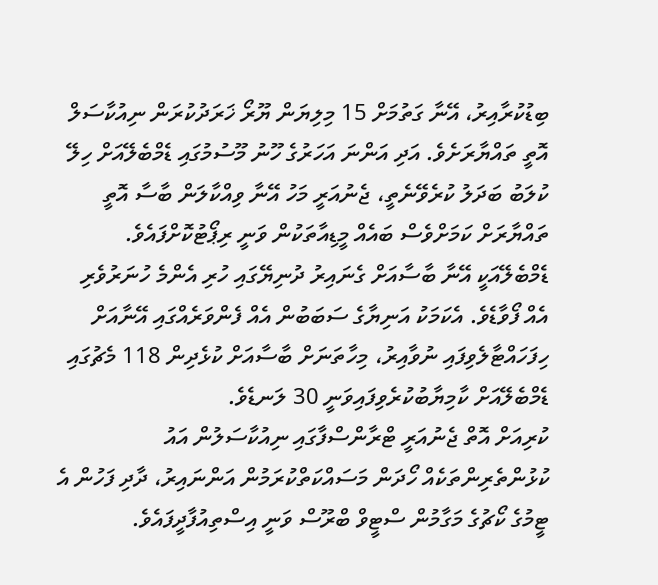ބިޑުކުރާއިރު، އޭނާ ގަތުމަށް 15 މިލިޔަން ޔޫރޯ ޚަރަދުކުރަން ނިއުކާސަލް އޮތީ ތައްޔާރަށެވެ. އަދި އަންނަ އަހަރުގެ ހޫނު މޫސުމުގައި ޑެމްބެލޭއަށް ހިލޭ ކުލަބު ބަދަލު ކުރެވޭނެތީ، ޖެނުއަރީ މަހު އޭނާ ވިއްކާލަން ބާސާ އޮތީ ތައްޔާރަށް ކަމަށްވެސް ބައެއް މީޑިއާތަކުން ވަނީ ރިޕޯޓުކޮށްފައެވެ.
ޑެމްބެލޭއަކީ އޭނާ ބާސާއަށް ގެނައިރު ދުނިޔޭގައި ހުރި އެންމެ ހުނަރުވެރި އެއް ފޯވާޑެވެ. އެކަމަކު އަނިޔާގެ ސަބަބުން އެއް ފެންވަރެއްގައި އޭނާއަށް ހިފަހައްޓާލެވިފައި ނުވާއިރު، މިހާތަނަށް ބާސާއަށް ކުޅެދިން 118 މެޗުގައި ޑެމްބެލޭއަށް ކާމިޔާބުކުރެވިފައިވަނީ 30 ލަނޑެވެ.
ކުރިއަށް އޮތް ޖެނުއަރީ ޓްރާންސްފާގައި ނިއުކާސަލުން އައު ކުޅުންތެރިންތަކެއް ހޯދަން މަސައްކަތްކުރަމުން އަންނައިރު، ދާދި ފަހުން އެ ޓީމުގެ ކޯޗުގެ މަގާމުން ސްޓީވް ބްރޫސް ވަނީ އިސްތިއުފާދީފައެވެ.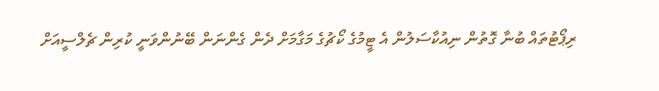ރިޕޯޓުތައް ބުނާ ގޮތުން ނިއުކާސަލުން އެ ޓީމުގެ ކޯޗުގެ މަގާމަށް ދެން ގެންނަން ބޭނުންވަނީ ކުރިން ޗެލްސީއަށް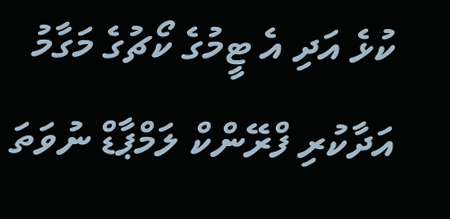ކުޅެ އަދި އެ ޓީމުގެ ކޯޗުގެ މަގާމު އަދާކުރި ފްރޭންކް ލަމްޕާޑް ނުވަތަ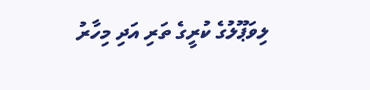ލިވަޕޫލުގެ ކުރީގެ ތަރި އަދި މިހާރު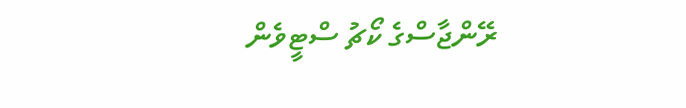ރޭންޖާސްގެ ކޯޗު ސްޓީވެން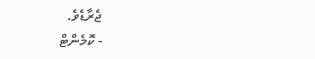ޖެރާޑެވެ.
- ކޮމެންޓް